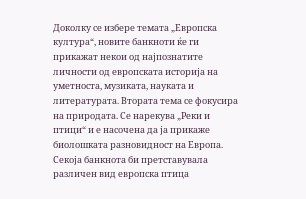Доколку се избере темата „Европска култура“, новите банкноти ќе ги прикажат некои од најпознатите личности од европската историја на уметноста, музиката, науката и литературата. Втората тема се фокусира на природата. Се нарекува „Реки и птици“ и е насочена да ја прикаже биолошката разновидност на Европа. Секоја банкнота би претставувала различен вид европска птица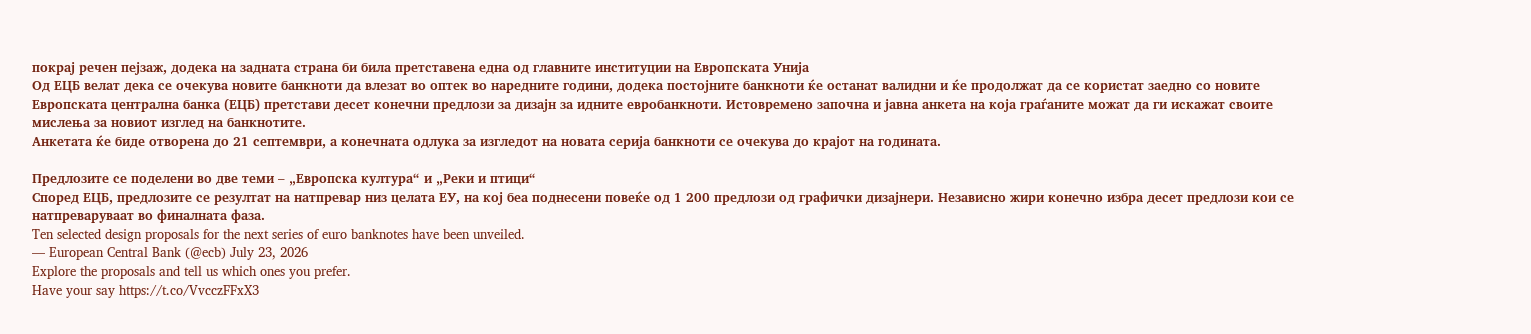покрај речен пејзаж, додека на задната страна би била претставена една од главните институции на Европската Унија
Од ЕЦБ велат дека се очекува новите банкноти да влезат во оптек во наредните години, додека постојните банкноти ќе останат валидни и ќе продолжат да се користат заедно со новите
Европската централна банка (ЕЦБ) претстави десет конечни предлози за дизајн за идните евробанкноти. Истовремено започна и јавна анкета на која граѓаните можат да ги искажат своите мислења за новиот изглед на банкнотите.
Анкетата ќе биде отворена до 21 септември, а конечната одлука за изгледот на новата серија банкноти се очекува до крајот на годината.

Предлозите се поделени во две теми – „Европска култура“ и „Реки и птици“
Според ЕЦБ, предлозите се резултат на натпревар низ целата ЕУ, на кој беа поднесени повеќе од 1 200 предлози од графички дизајнери. Независно жири конечно избра десет предлози кои се натпреваруваат во финалната фаза.
Ten selected design proposals for the next series of euro banknotes have been unveiled.
— European Central Bank (@ecb) July 23, 2026
Explore the proposals and tell us which ones you prefer.
Have your say https://t.co/VvcczFFxX3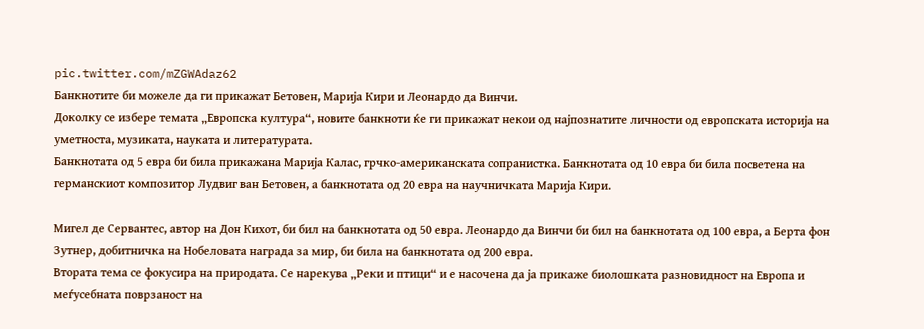pic.twitter.com/mZGWAdaz62
Банкнотите би можеле да ги прикажат Бетовен, Марија Кири и Леонардо да Винчи.
Доколку се избере темата „Европска култура“, новите банкноти ќе ги прикажат некои од најпознатите личности од европската историја на уметноста, музиката, науката и литературата.
Банкнотата од 5 евра би била прикажана Марија Калас, грчко-американската сопранистка. Банкнотата од 10 евра би била посветена на германскиот композитор Лудвиг ван Бетовен, а банкнотата од 20 евра на научничката Марија Кири.

Мигел де Сервантес, автор на Дон Кихот, би бил на банкнотата од 50 евра. Леонардо да Винчи би бил на банкнотата од 100 евра, а Берта фон Зутнер, добитничка на Нобеловата награда за мир, би била на банкнотата од 200 евра.
Втората тема се фокусира на природата. Се нарекува „Реки и птици“ и е насочена да ја прикаже биолошката разновидност на Европа и меѓусебната поврзаност на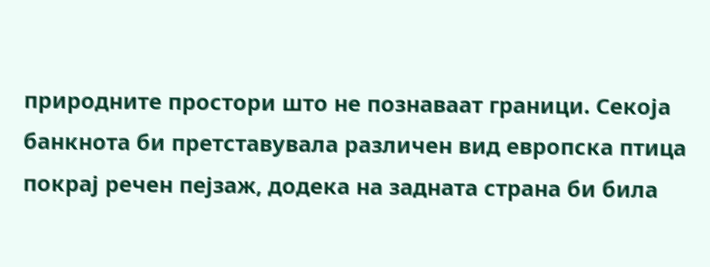природните простори што не познаваат граници. Секоја банкнота би претставувала различен вид европска птица покрај речен пејзаж, додека на задната страна би била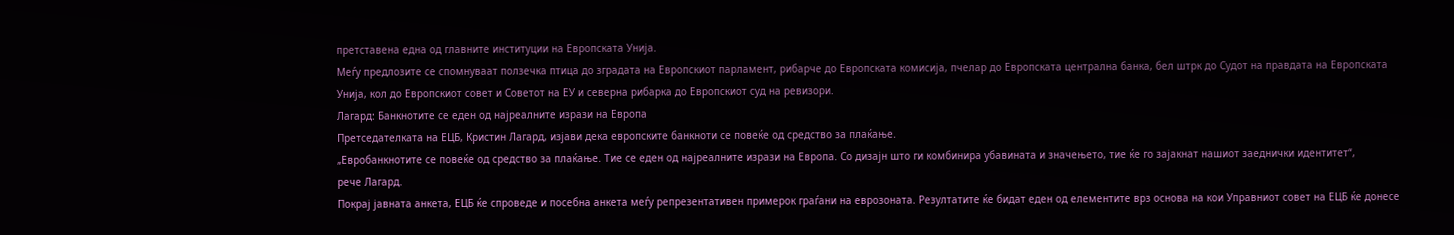претставена една од главните институции на Европската Унија.
Меѓу предлозите се спомнуваат ползечка птица до зградата на Европскиот парламент, рибарче до Европската комисија, пчелар до Европската централна банка, бел штрк до Судот на правдата на Европската Унија, кол до Европскиот совет и Советот на ЕУ и северна рибарка до Европскиот суд на ревизори.
Лагард: Банкнотите се еден од најреалните изрази на Европа
Претседателката на ЕЦБ, Кристин Лагард, изјави дека европските банкноти се повеќе од средство за плаќање.
„Евробанкнотите се повеќе од средство за плаќање. Тие се еден од најреалните изрази на Европа. Со дизајн што ги комбинира убавината и значењето, тие ќе го зајакнат нашиот заеднички идентитет“,
рече Лагард.
Покрај јавната анкета, ЕЦБ ќе спроведе и посебна анкета меѓу репрезентативен примерок граѓани на еврозоната. Резултатите ќе бидат еден од елементите врз основа на кои Управниот совет на ЕЦБ ќе донесе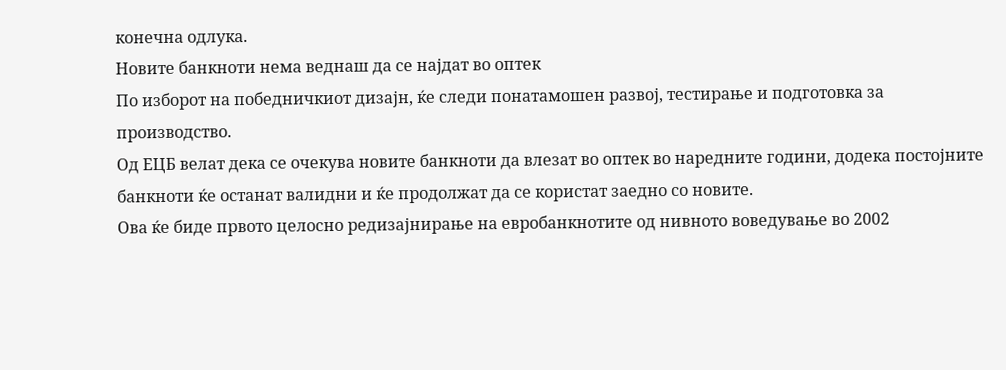конечна одлука.
Новите банкноти нема веднаш да се најдат во оптек
По изборот на победничкиот дизајн, ќе следи понатамошен развој, тестирање и подготовка за производство.
Од ЕЦБ велат дека се очекува новите банкноти да влезат во оптек во наредните години, додека постојните банкноти ќе останат валидни и ќе продолжат да се користат заедно со новите.
Ова ќе биде првото целосно редизајнирање на евробанкнотите од нивното воведување во 2002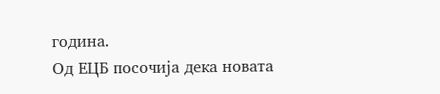година.
Од ЕЦБ посочија дека новата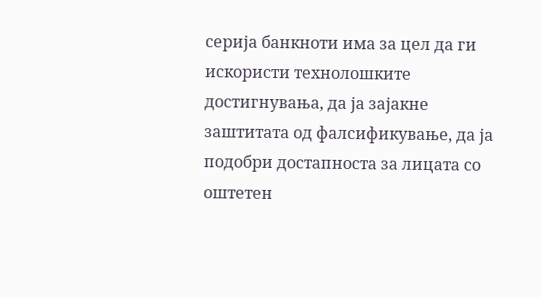серија банкноти има за цел да ги искористи технолошките достигнувања, да ја зајакне заштитата од фалсификување, да ја подобри достапноста за лицата со оштетен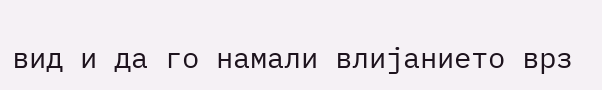вид и да го намали влијанието врз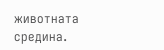животната средина.